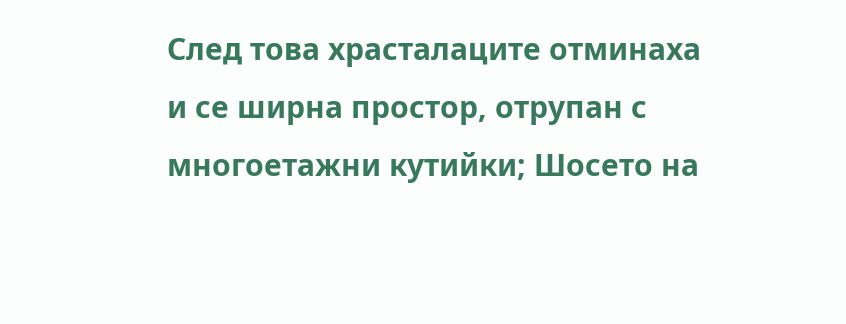След това храсталаците отминаха и се ширна простор, отрупан с многоетажни кутийки; Шосето на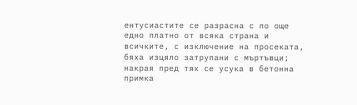ентусиастите се разрасна с по още едно платно от всяка страна и всичките, с изключение на просеката, бяха изцяло затрупани с мъртъвци; накрая пред тях се усука в бетонна примка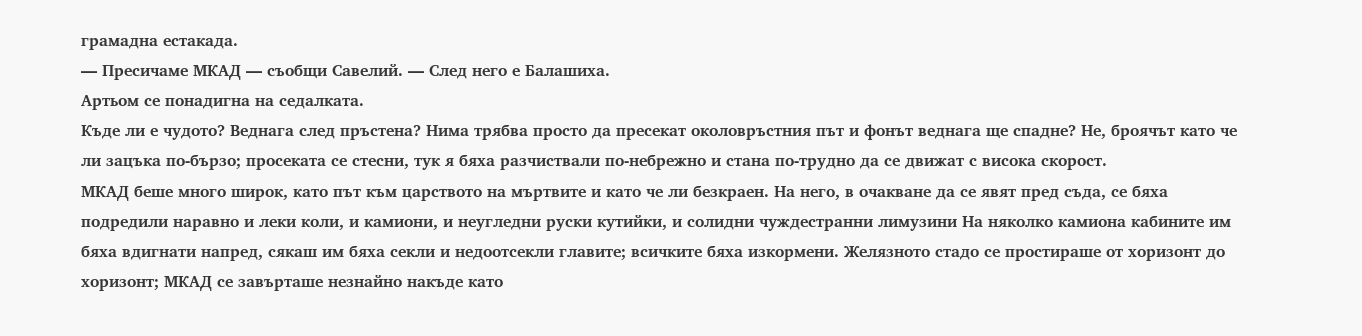грамадна естакада.
— Пресичаме МКАД — съобщи Савелий. — След него е Балашиха.
Артьом се понадигна на седалката.
Къде ли е чудото? Веднага след пръстена? Нима трябва просто да пресекат околовръстния път и фонът веднага ще спадне? Не, броячът като че ли зацъка по-бързо; просеката се стесни, тук я бяха разчиствали по-небрежно и стана по-трудно да се движат с висока скорост.
МКАД беше много широк, като път към царството на мъртвите и като че ли безкраен. На него, в очакване да се явят пред съда, се бяха подредили наравно и леки коли, и камиони, и неугледни руски кутийки, и солидни чуждестранни лимузини На няколко камиона кабините им бяха вдигнати напред, сякаш им бяха секли и недоотсекли главите; всичките бяха изкормени. Желязното стадо се простираше от хоризонт до хоризонт; МКАД се завърташе незнайно накъде като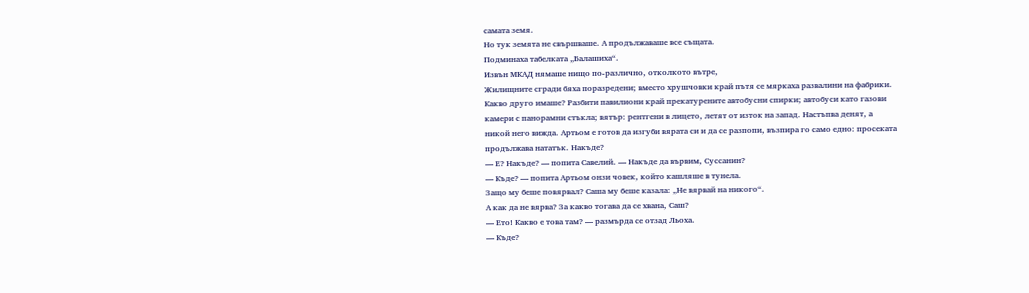самата земя.
Но тук земята не свършваше. А продължаваше все същата.
Подминаха табелката „Балашиха“.
Извън МКАД нямаше нищо по-различно, отколкото вътре,
Жилищните сгради бяха поразредени; вместо хрушчовки край пътя се мяркаха развалини на фабрики. Какво друго имаше? Разбити павилиони край прекатурените автобусни спирки; автобуси като газови камери с панорамни стъкла; вятър: рентгени в лицето, летят от изток на запад. Настъпва денят, а никой него вижда. Артьом е готов да изгуби вярата си и да се разпопи, възпира го само едно: просеката продължава нататък. Накъде?
— Е? Накъде? — попита Савелий. — Накъде да вървим, Суссанин?
— Къде? — попита Артьом онзи човек, който кашляше в тунела.
Защо му беше повярвал? Саша му беше казала: „Не вярвай на никого“.
А как да не вярва? За какво тогава да се хвана, Саш?
— Ето! Какво е това там? — размърда се отзад Льоха.
— Къде?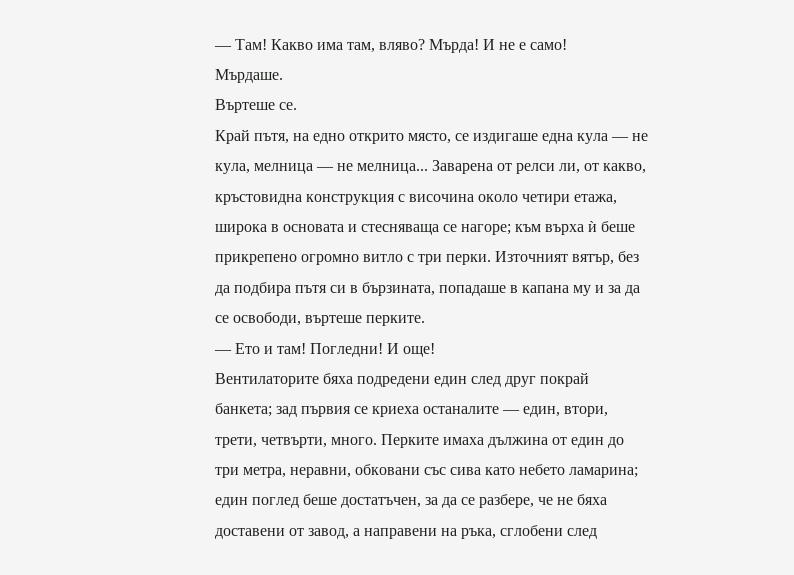— Там! Какво има там, вляво? Мърда! И не е само!
Мърдаше.
Въртеше се.
Край пътя, на едно открито място, се издигаше една кула — не кула, мелница — не мелница... Заварена от релси ли, от какво, кръстовидна конструкция с височина около четири етажа, широка в основата и стесняваща се нагоре; към върха ѝ беше прикрепено огромно витло с три перки. Източният вятър, без да подбира пътя си в бързината, попадаше в капана му и за да се освободи, въртеше перките.
— Ето и там! Погледни! И още!
Вентилаторите бяха подредени един след друг покрай банкета; зад първия се криеха останалите — един, втори, трети, четвърти, много. Перките имаха дължина от един до три метра, неравни, обковани със сива като небето ламарина; един поглед беше достатъчен, за да се разбере, че не бяха доставени от завод, а направени на ръка, сглобени след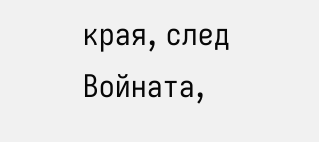края, след Войната,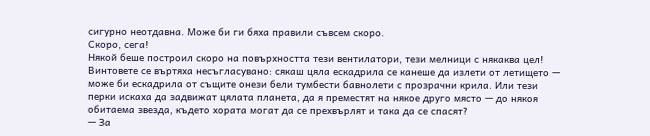сигурно неотдавна. Може би ги бяха правили съвсем скоро.
Скоро, сега!
Някой беше построил скоро на повърхността тези вентилатори, тези мелници с някаква цел!
Винтовете се въртяха несъгласувано: сякаш цяла ескадрила се канеше да излети от летището — може би ескадрила от същите онези бели тумбести бавнолети с прозрачни крила. Или тези перки искаха да задвижат цялата планета, да я преместят на някое друго място — до някоя обитаема звезда, където хората могат да се прехвърлят и така да се спасят?
— За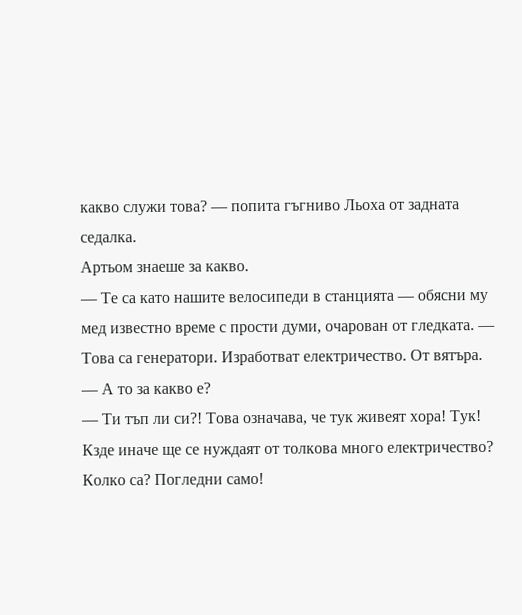какво служи това? — попита гъгниво Льоха от задната седалка.
Артьом знаеше за какво.
— Те са като нашите велосипеди в станцията — обясни му мед известно време с прости думи, очарован от гледката. — Това са генератори. Изработват електричество. От вятъра.
— А то за какво е?
— Ти тъп ли си?! Това означава, че тук живеят хора! Тук! Кзде иначе ще се нуждаят от толкова много електричество? Колко са? Погледни само!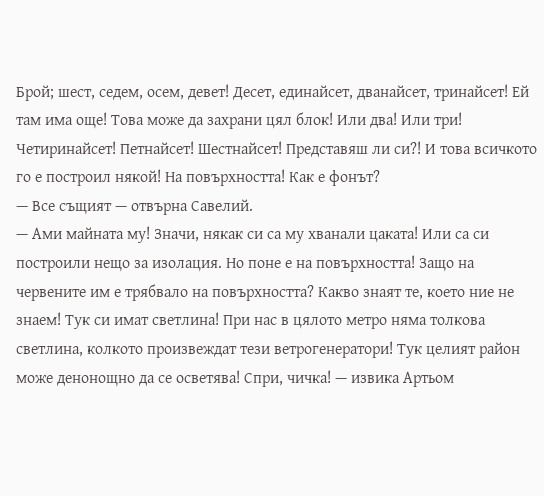Брой; шест, седем, осем, девет! Десет, единайсет, дванайсет, тринайсет! Ей там има още! Това може да захрани цял блок! Или два! Или три! Четиринайсет! Петнайсет! Шестнайсет! Представяш ли си?! И това всичкото го е построил някой! На повърхността! Как е фонът?
— Все същият — отвърна Савелий.
— Ами майната му! Значи, някак си са му хванали цаката! Или са си построили нещо за изолация. Но поне е на повърхността! Защо на червените им е трябвало на повърхността? Какво знаят те, което ние не знаем! Тук си имат светлина! При нас в цялото метро няма толкова светлина, колкото произвеждат тези ветрогенератори! Тук целият район може денонощно да се осветява! Спри, чичка! — извика Артьом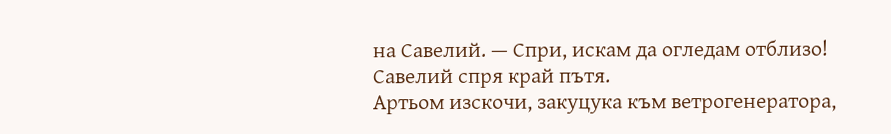на Савелий. — Спри, искам да огледам отблизо!
Савелий спря край пътя.
Артьом изскочи, закуцука към ветрогенератора,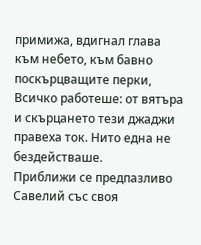примижа, вдигнал глава към небето, към бавно поскърцващите перки, Всичко работеше: от вятъра и скърцането тези джаджи правеха ток. Нито една не бездействаше.
Приближи се предпазливо Савелий със своя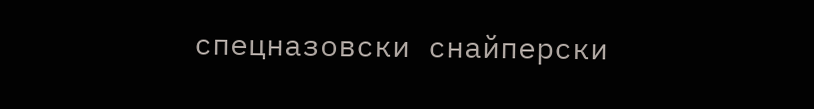спецназовски снайперски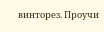винторез. Проучи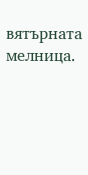вятърната мелница.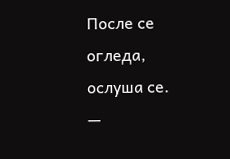После се огледа, ослуша се.
—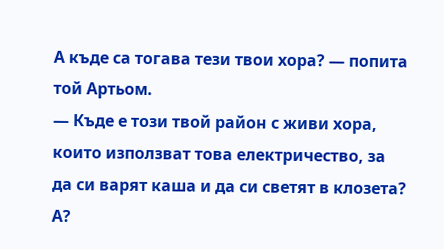А къде са тогава тези твои хора? — попита той Артьом.
— Къде е този твой район с живи хора, които използват това електричество, за да си варят каша и да си светят в клозета? А?